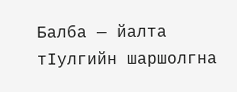Балба — йалта тӀулгийн шаршолгна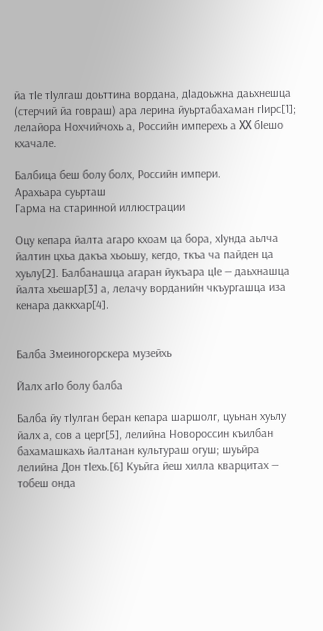йа тӀе тӀулгаш доьттина вордана, дӀадоьжна даьхнешца (стерчий йа говраш) ара лерина йуьртабахаман гӀирс[1]; лелайора Нохчийчохь а, Российн имперехь а XX бӀешо кхачале.

Балбица беш болу болх, Российн импери.
Арахьара суьрташ
Гарма на старинной иллюстрации

Оцу кепара йалта агаро кхоам ца бора, хӀунда аьлча йалтин цхьа дакъа хьоьшу, кегдо, ткъа ча пайден ца хуьлу[2]. Балбанашца агаран йукъара цӀе — даьхнашца йалта хьешар[3] а, лелачу ворданийн чкъургашца иза кенара даккхар[4].


Балба Змеиногорскера музейхь

Йалх агӀо болу балба

Балба йу тӀулган беран кепара шаршолг, цуьнан хуьлу йалх а, сов а церг[5], лелийна Новороссин къилбан бахамашкахь йалтанан культураш огуш; шуьйра лелийна Дон тӀехь.[6] Куьйга йеш хилла кварцитах — тобеш онда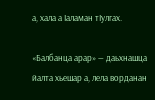а, хала а Ӏаламан тӀулгах.

«Балбанца арар» — даьхнашца йалта хьешар а, лела ворданан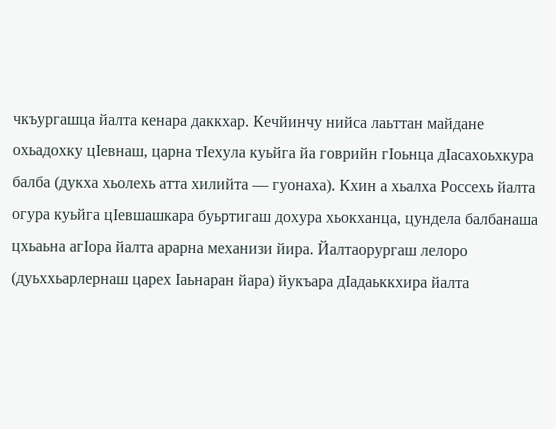чкъургашца йалта кенара даккхар. Кечйинчу нийса лаьттан майдане охьадохку цӀевнаш, царна тӀехула куьйга йа говрийн гӀоьнца дӀасахоьхкура балба (дукха хьолехь атта хилийта — гуонаха). Кхин а хьалха Россехь йалта огура куьйга цӀевшашкара буьртигаш дохура хьокханца, цундела балбанаша цхьаьна агӀора йалта арарна механизи йира. Йалтаорургаш лелоро (дуьххьарлернаш царех Ӏаьнаран йара) йукъара дӀадаьккхира йалта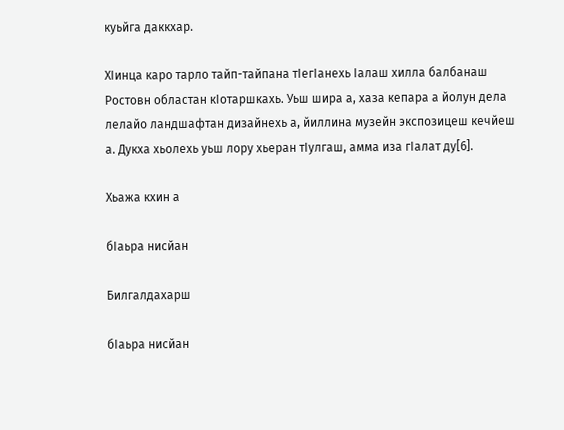куьйга даккхар.

ХӀинца каро тарло тайп-тайпана тӀегӀанехь Ӏалаш хилла балбанаш Ростовн областан кӀотаршкахь. Уьш шира а, хаза кепара а йолун дела лелайо ландшафтан дизайнехь а, йиллина музейн экспозицеш кечйеш а. Дукха хьолехь уьш лору хьеран тӀулгаш, амма иза гӀалат ду[6].

Хьажа кхин а

бӀаьра нисйан

Билгалдахарш

бӀаьра нисйан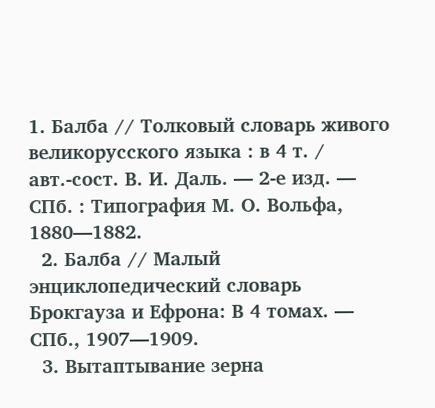1. Балба // Толковый словарь живого великорусского языка : в 4 т. / авт.-сост. В. И. Даль. — 2-е изд. — СПб. : Типография М. О. Вольфа, 1880—1882.
  2. Балба // Малый энциклопедический словарь Брокгауза и Ефрона: В 4 томах. — СПб., 1907—1909.
  3. Вытаптывание зерна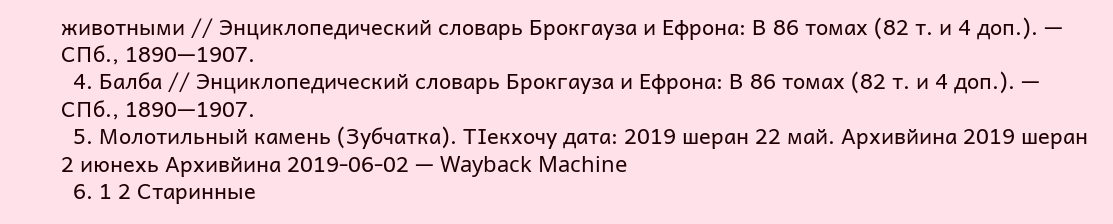животными // Энциклопедический словарь Брокгауза и Ефрона: В 86 томах (82 т. и 4 доп.). — СПб., 1890—1907.
  4. Балба // Энциклопедический словарь Брокгауза и Ефрона: В 86 томах (82 т. и 4 доп.). — СПб., 1890—1907.
  5. Молотильный камень (Зубчатка). ТӀекхочу дата: 2019 шеран 22 май. Архивйина 2019 шеран 2 июнехь Архивйина 2019-06-02 — Wayback Machine
  6. 1 2 Старинные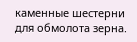каменные шестерни для обмолота зерна.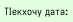ТӀекхочу дата: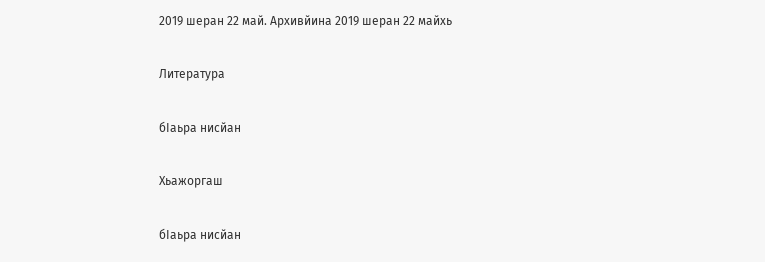2019 шеран 22 май. Архивйина 2019 шеран 22 майхь

Литература

бӀаьра нисйан

Хьажоргаш

бӀаьра нисйан